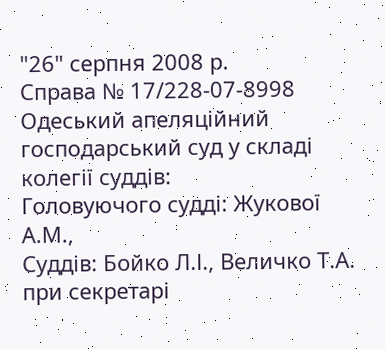"26" серпня 2008 р.
Справа № 17/228-07-8998
Одеський апеляційний господарський суд у складі колегії суддів:
Головуючого судді: Жукової А.М.,
Суддів: Бойко Л.І., Величко Т.А.
при секретарі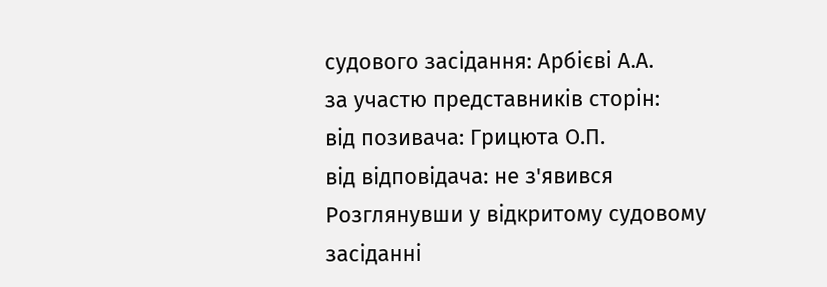судового засідання: Арбієві А.А.
за участю представників сторін:
від позивача: Грицюта О.П.
від відповідача: не з'явився
Розглянувши у відкритому судовому засіданні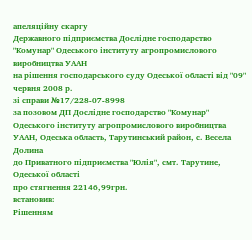апеляційну скаргу
Державного підприємства Дослідне господарство "Комунар" Одеського інституту агропромислового виробництва УААН
на рішення господарського суду Одеської області від "09" червня 2008 р.
зі справи №17/228-07-8998
за позовом ДП Дослідне господарство "Комунар" Одеського інституту агропромислового виробництва УААН, Одеська область, Тарутинський район, с. Весела Долина
до Приватного підприємства "Юлія", смт. Тарутине, Одеської області
про стягнення 22146,99грн.
встановив:
Рішенням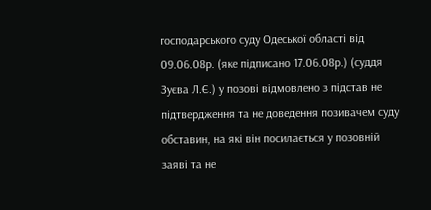господарського суду Одеської області від 09.06.08р. (яке підписано 17.06.08р.) (суддя Зуєва Л.Є.) у позові відмовлено з підстав не підтвердження та не доведення позивачем суду обставин, на які він посилається у позовній заяві та не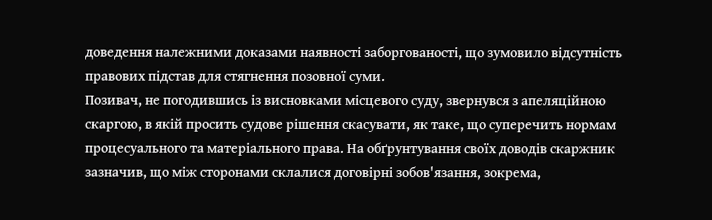доведення належними доказами наявності заборгованості, що зумовило відсутність правових підстав для стягнення позовної суми.
Позивач, не погодившись із висновками місцевого суду, звернувся з апеляційною скаргою, в якій просить судове рішення скасувати, як таке, що суперечить нормам процесуального та матеріального права. На обґрунтування своїх доводів скаржник зазначив, що між сторонами склалися договірні зобов'язання, зокрема,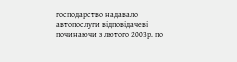господарство надавало автопослуги відповідачеві починаючи з лютого 2003р. по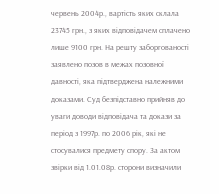червень 2004р., вартість яких склала 23745 грн., з яких відповідачем сплачено лише 9100 грн. На решту заборгованості заявлено позов в межах позовної давності, яка підтверджена належними доказами. Суд безпідставно прийняв до уваги доводи відповідача та докази за період з 1997р. по 2006 рік, які не стосувалися предмету спору. За актом звірки від 1.01.08р. сторони визначили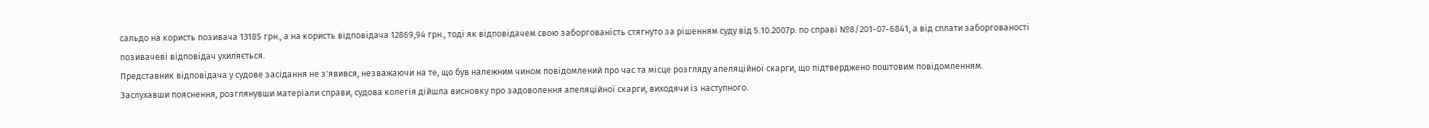сальдо на користь позивача 13185 грн., а на користь відповідача 12869,94 грн., тоді як відповідачем свою заборгованість стягнуто за рішенням суду від 5.10.2007р. по справі №8/201-07-6841, а від сплати заборгованості позивачеві відповідач ухиляється.
Представник відповідача у судове засідання не з'явився, незважаючи на те, що був належним чином повідомлений про час та місце розгляду апеляційної скарги, що підтверджено поштовим повідомленням.
Заслухавши пояснення, розглянувши матеріали справи, судова колегія дійшла висновку про задоволення апеляційної скарги, виходячи із наступного.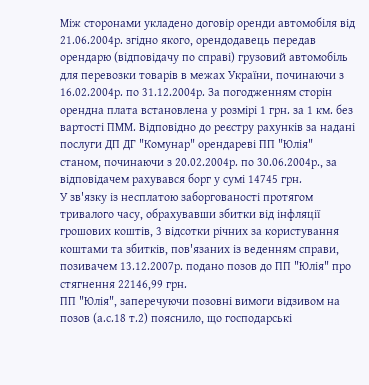Між сторонами укладено договір оренди автомобіля від 21.06.2004р. згідно якого, орендодавець передав орендарю (відповідачу по справі) грузовий автомобіль для перевозки товарів в межах України, починаючи з 16.02.2004р. по 31.12.2004р. За погодженням сторін орендна плата встановлена у розмірі 1 грн. за 1 км. без вартості ПММ. Відповідно до реєстру рахунків за надані послуги ДП ДГ "Комунар" орендареві ПП "Юлія" станом, починаючи з 20.02.2004р. по 30.06.2004р., за відповідачем рахувався борг у сумі 14745 грн.
У зв'язку із несплатою заборгованості протягом тривалого часу, обрахувавши збитки від інфляції грошових коштів, 3 відсотки річних за користування коштами та збитків, пов'язаних із веденням справи, позивачем 13.12.2007р. подано позов до ПП "Юлія" про стягнення 22146,99 грн.
ПП "Юлія", заперечуючи позовні вимоги відзивом на позов (а.с.18 т.2) пояснило, що господарські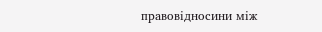правовідносини між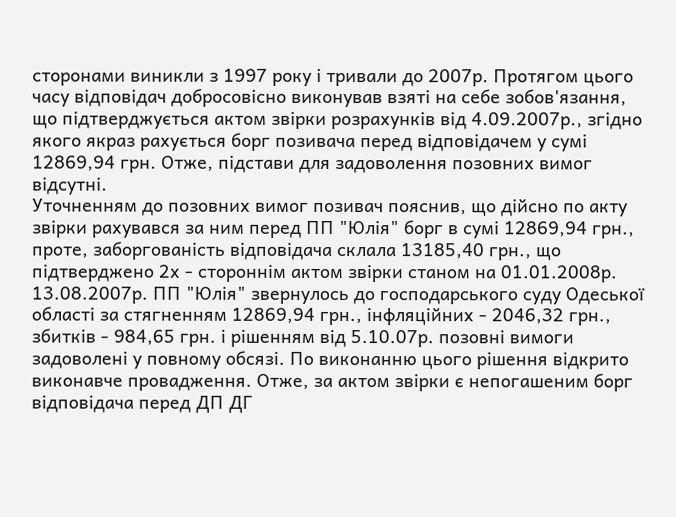сторонами виникли з 1997 року і тривали до 2007р. Протягом цього часу відповідач добросовісно виконував взяті на себе зобов'язання, що підтверджується актом звірки розрахунків від 4.09.2007р., згідно якого якраз рахується борг позивача перед відповідачем у сумі 12869,94 грн. Отже, підстави для задоволення позовних вимог відсутні.
Уточненням до позовних вимог позивач пояснив, що дійсно по акту звірки рахувався за ним перед ПП "Юлія" борг в сумі 12869,94 грн., проте, заборгованість відповідача склала 13185,40 грн., що підтверджено 2х - стороннім актом звірки станом на 01.01.2008р. 13.08.2007р. ПП "Юлія" звернулось до господарського суду Одеської області за стягненням 12869,94 грн., інфляційних - 2046,32 грн., збитків - 984,65 грн. і рішенням від 5.10.07р. позовні вимоги задоволені у повному обсязі. По виконанню цього рішення відкрито виконавче провадження. Отже, за актом звірки є непогашеним борг відповідача перед ДП ДГ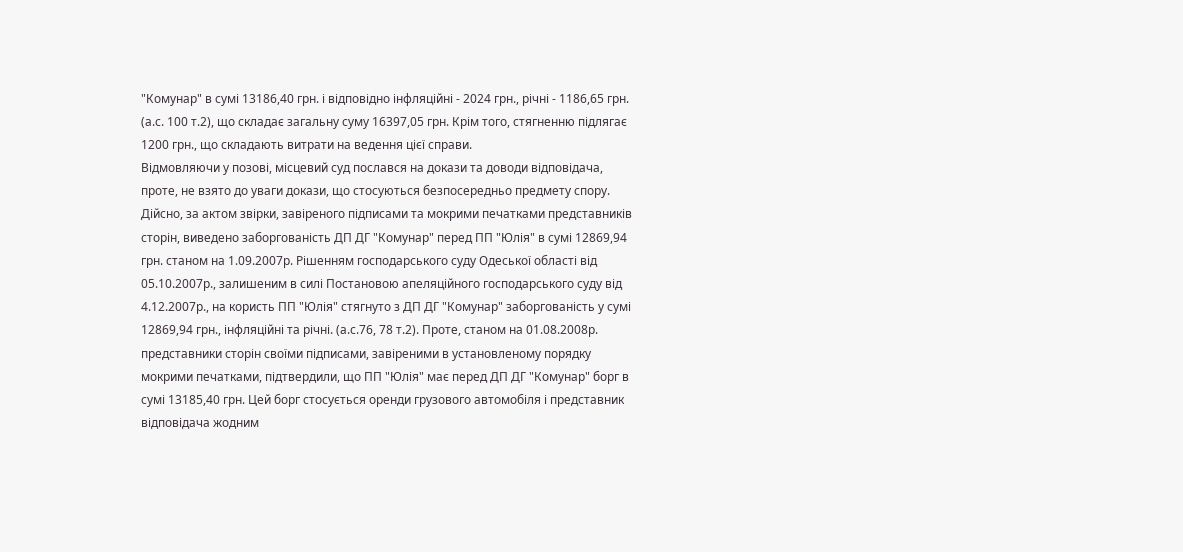"Комунар" в сумі 13186,40 грн. і відповідно інфляційні - 2024 грн., річні - 1186,65 грн. (а.с. 100 т.2), що складає загальну суму 16397,05 грн. Крім того, стягненню підлягає 1200 грн., що складають витрати на ведення цієї справи.
Відмовляючи у позові, місцевий суд послався на докази та доводи відповідача, проте, не взято до уваги докази, що стосуються безпосередньо предмету спору.
Дійсно, за актом звірки, завіреного підписами та мокрими печатками представників сторін, виведено заборгованість ДП ДГ "Комунар" перед ПП "Юлія" в сумі 12869,94 грн. станом на 1.09.2007р. Рішенням господарського суду Одеської області від 05.10.2007р., залишеним в силі Постановою апеляційного господарського суду від 4.12.2007р., на користь ПП "Юлія" стягнуто з ДП ДГ "Комунар" заборгованість у сумі 12869,94 грн., інфляційні та річні. (а.с.76, 78 т.2). Проте, станом на 01.08.2008р. представники сторін своїми підписами, завіреними в установленому порядку мокрими печатками, підтвердили, що ПП "Юлія" має перед ДП ДГ "Комунар" борг в сумі 13185,40 грн. Цей борг стосується оренди грузового автомобіля і представник відповідача жодним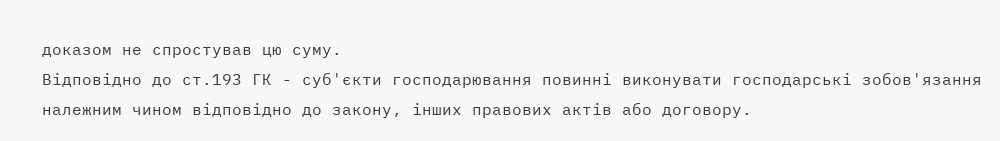доказом не спростував цю суму.
Відповідно до ст.193 ГК - суб'єкти господарювання повинні виконувати господарські зобов'язання належним чином відповідно до закону, інших правових актів або договору.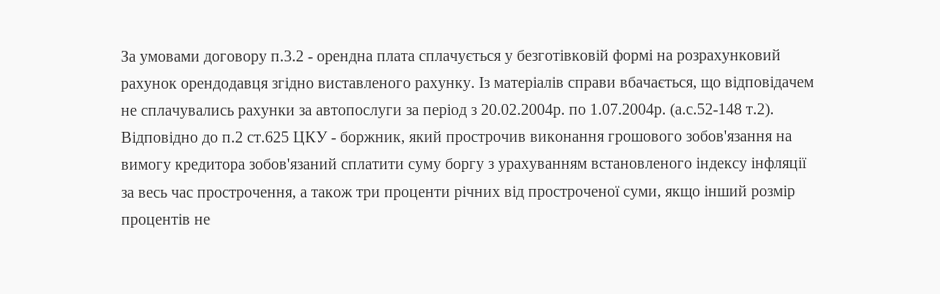За умовами договору п.3.2 - орендна плата сплачується у безготівковій формі на розрахунковий рахунок орендодавця згідно виставленого рахунку. Із матеріалів справи вбачається, що відповідачем не сплачувались рахунки за автопослуги за період з 20.02.2004р. по 1.07.2004р. (а.с.52-148 т.2). Відповідно до п.2 ст.625 ЦКУ - боржник, який прострочив виконання грошового зобов'язання на вимогу кредитора зобов'язаний сплатити суму боргу з урахуванням встановленого індексу інфляції за весь час прострочення, а також три проценти річних від простроченої суми, якщо інший розмір процентів не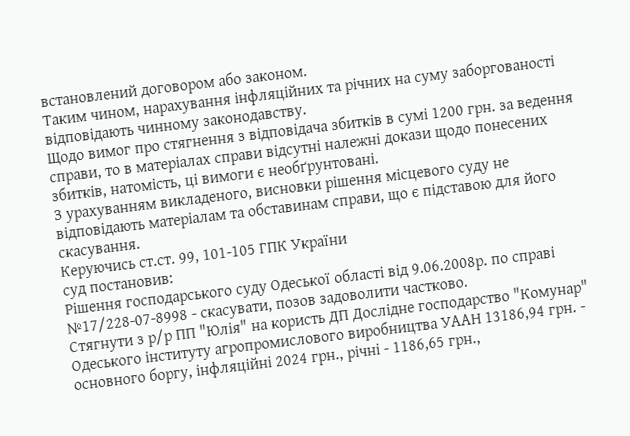встановлений договором або законом.
Таким чином, нарахування інфляційних та річних на суму заборгованості відповідають чинному законодавству.
Щодо вимог про стягнення з відповідача збитків в сумі 1200 грн. за ведення справи, то в матеріалах справи відсутні належні докази щодо понесених збитків, натомість, ці вимоги є необґрунтовані.
З урахуванням викладеного, висновки рішення місцевого суду не відповідають матеріалам та обставинам справи, що є підставою для його скасування.
Керуючись ст.ст. 99, 101-105 ГПК України
суд постановив:
Рішення господарського суду Одеської області від 9.06.2008р. по справі №17/228-07-8998 - скасувати, позов задоволити частково.
Стягнути з р/р ПП "Юлія" на користь ДП Дослідне господарство "Комунар" Одеського інституту агропромислового виробництва УААН 13186,94 грн. - основного боргу, інфляційні 2024 грн., річні - 1186,65 грн.,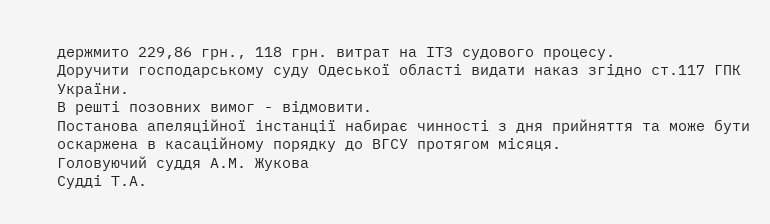держмито 229,86 грн., 118 грн. витрат на ІТЗ судового процесу.
Доручити господарському суду Одеської області видати наказ згідно ст.117 ГПК України.
В решті позовних вимог - відмовити.
Постанова апеляційної інстанції набирає чинності з дня прийняття та може бути оскаржена в касаційному порядку до ВГСУ протягом місяця.
Головуючий суддя А.М. Жукова
Судді Т.А.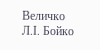Величко
Л.І. Бойко